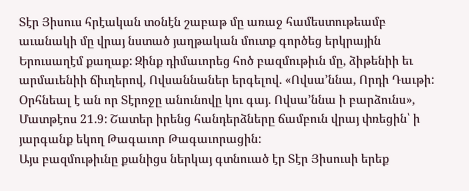Տէր Յիսուս հրէական տօնէն շաբաթ մը առաջ համեստութեամբ աւանակի մը վրայ նստած յաղթական մուտք գործեց երկրային Երուսաղէմ քաղաք: Զինք դիմաւորեց հոծ բազմութիւն մը, ձիթենիի եւ արմաւենիի ճիւղերով, Ովսաննաներ երգելով. «Ովսա’ննա, Որդի Դաւթի: Օրհնեալ է ան որ Տէրոջը անունովը կու գայ. Ովսա’ննա ի բարձունս», Մատթէոս 21.9: Շատեր իրենց հանդերձները ճամբուն վրայ փռեցին՝ ի յարգանք եկող Թագաւոր Թագաւորացին:
Այս բազմութիւնը քանիցս ներկայ գտնուած էր Տէր Յիսուսի երեք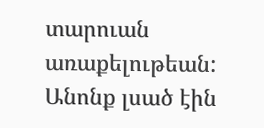տարուան առաքելութեան: Անոնք լսած էին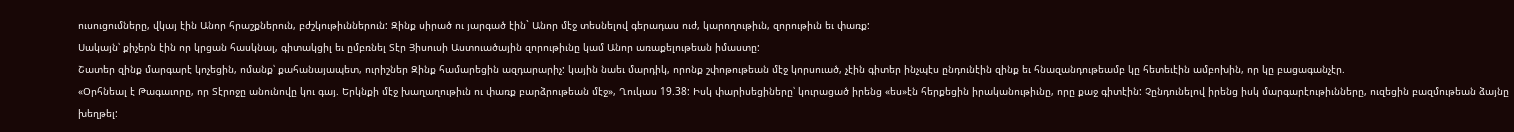ուսուցումները, վկայ էին Անոր հրաշքներուն, բժշկութիւններուն: Զինք սիրած ու յարգած էին` Անոր մէջ տեսնելով գերադաս ուժ, կարողութիւն, զորութիւն եւ փառք:
Սակայն՝ քիչերն էին որ կրցան հասկնալ, գիտակցիլ եւ ըմբռնել Տէր Յիսուսի Աստուածային զորութիւնը կամ Անոր առաքելութեան իմաստը:
Շատեր զինք մարգարէ կոչեցին, ոմանք՝ քահանայապետ, ուրիշներ Զինք համարեցին ազդարարիչ: կային նաեւ մարդիկ, որոնք շփոթութեան մէջ կորսուած, չէին գիտեր ինչպէս ընդունէին զինք եւ հնազանդութեամբ կը հետեւէին ամբոխին, որ կը բացագանչէր.
«Օրհնեալ է Թագաւորը, որ Տէրոջը անունովը կու գայ. Երկնքի մէջ խաղաղութիւն ու փառք բարձրութեան մէջ», Ղուկաս 19.38: Իսկ փարիսեցիները՝ կուրացած իրենց «ես»էն հերքեցին իրականութիւնը, որը քաջ գիտէին: Չընդունելով իրենց իսկ մարգարէութիւնները, ուզեցին բազմութեան ձայնը խեղթել: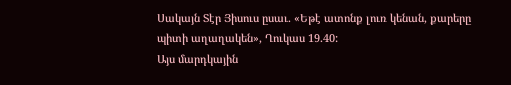Սակայն Տէր Յիսուս ըսաւ. «Եթէ ատոնք լուռ կենան, քարերը պիտի աղաղակեն», Ղուկաս 19.40:
Այս մարդկային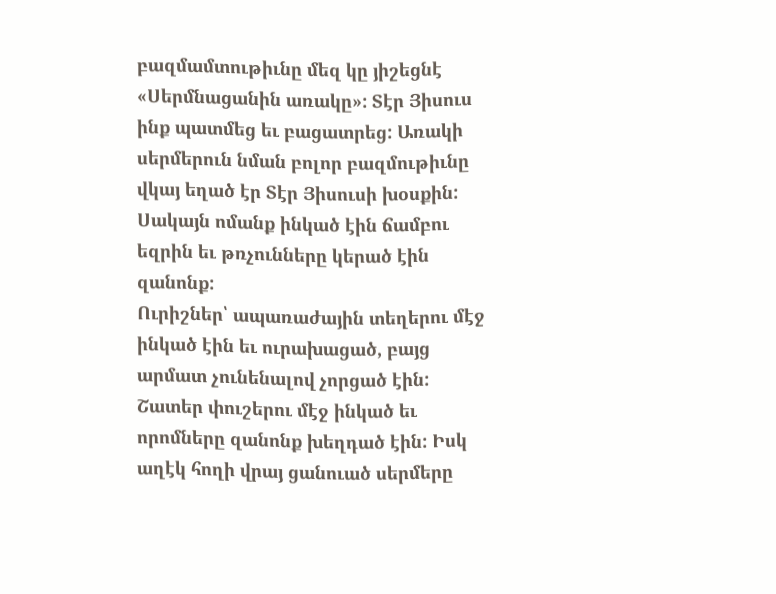բազմամտութիւնը մեզ կը յիշեցնէ «Սերմնացանին առակը»: Տէր Յիսուս ինք պատմեց եւ բացատրեց: Առակի սերմերուն նման բոլոր բազմութիւնը վկայ եղած էր Տէր Յիսուսի խօսքին: Սակայն ոմանք ինկած էին ճամբու եզրին եւ թռչունները կերած էին զանոնք:
Ուրիշներ՝ ապառաժային տեղերու մէջ ինկած էին եւ ուրախացած, բայց արմատ չունենալով չորցած էին: Շատեր փուշերու մէջ ինկած եւ որոմները զանոնք խեղդած էին: Իսկ աղէկ հողի վրայ ցանուած սերմերը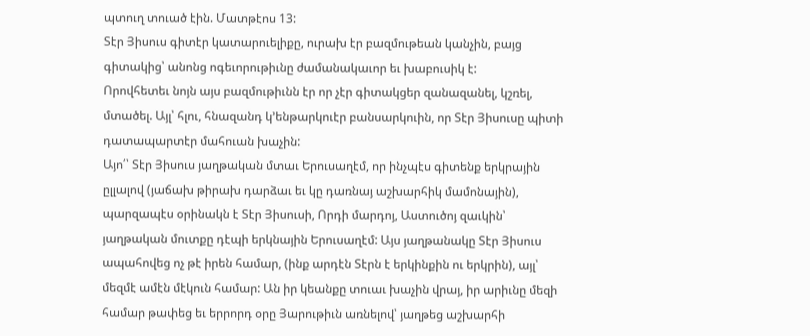պտուղ տուած էին. Մատթէոս 13:
Տէր Յիսուս գիտէր կատարուելիքը, ուրախ էր բազմութեան կանչին, բայց գիտակից՝ անոնց ոգեւորութիւնը ժամանակաւոր եւ խաբուսիկ է:
Որովհետեւ նոյն այս բազմութիւնն էր որ չէր գիտակցեր զանազանել, կշռել, մտածել. Այլ՝ հլու, հնազանդ կ’ենթարկուէր բանսարկուին, որ Տէր Յիսուսը պիտի դատապարտէր մահուան խաչին:
Այո՛՝ Տէր Յիսուս յաղթական մտաւ Երուսաղէմ, որ ինչպէս գիտենք երկրային ըլլալով (յաճախ թիրախ դարձաւ եւ կը դառնայ աշխարհիկ մամոնային), պարզապէս օրինակն է Տէր Յիսուսի, Որդի մարդոյ, Աստուծոյ զաւկին՝ յաղթական մուտքը դէպի երկնային Երուսաղէմ: Այս յաղթանակը Տէր Յիսուս ապահովեց ոչ թէ իրեն համար, (ինք արդէն Տէրն է երկինքին ու երկրին), այլ՝ մեզմէ ամէն մէկուն համար: Ան իր կեանքը տուաւ խաչին վրայ, իր արիւնը մեզի համար թափեց եւ երրորդ օրը Յարութիւն առնելով՝ յաղթեց աշխարհի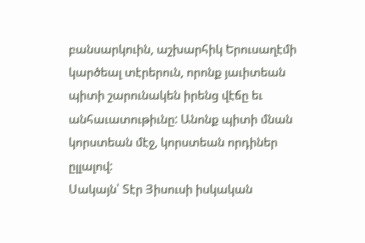բանսարկուին, աշխարհիկ Երուսաղէմի կարծեալ տէրերուն, որոնք յաւիտեան պիտի շարունակեն իրենց վէճը եւ անհաւատութիւնը: Անոնք պիտի մնան կորստեան մէջ, կորստեան որդիներ ըլլալով:
Սակայն՝ Տէր Յիսուսի իսկական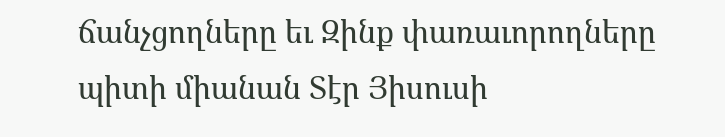ճանչցողները եւ Զինք փառաւորողները պիտի միանան Տէր Յիսուսի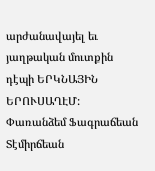արժանավայել եւ յաղթական մուտքին դէպի ԵՐԿՆԱՅԻՆ ԵՐՈՒՍԱՂԷՄ:
Փառանձեմ Ֆագրաճեան Տէմիրճեան